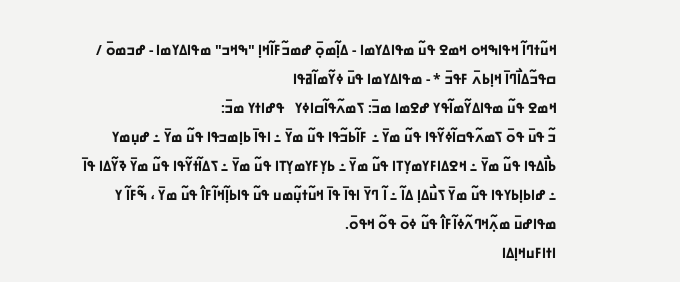ߞߎ߬ߙߣߊ߬ ߞߟߊߒߞߋ ߞߘߐ ߟߎ߬ ߘߟߊߡߌߘߊ - ߡߊ߲߬ߘߋ߲߫ ߝߘߏ߬ߓߊ߬ߞߊ߲ "ߒߞߏ" ߘߟߊߡߌߘߊ - ߝߏߘߋ߫ / ߛߟߏ߬ߡߊ߯ߣߊ߫ ߞߊ߲ߕߍ߫ ߓߟߏ߫ * - ߘߟߊߡߌߘߊ ߟߎ߫ ߦߌ߬ߘߊ߬ߥߟߊ
ߞߘߐ ߟߎ߬ ߘߟߊߡߌ߬ߘߊ߬ߟߌ ߝߐߘߊ ߘߏ߫: ߖߘߍ߬ߟߊ߬ߛߊߦߌ   ߟߝߊߙߌ ߘߏ߫:
ߏ߬ ߟߎ߫ ߟߋ߫ ߖߘߍ߬ߟߛߊ߬ߦߌ߬ߟߊ ߟߎ߬ ߘߌ߫ ߸ ߓߊ߬ߕߏ߬ߟߊ ߟߎ߬ ߘߌ߫ ߸ ߊߟߊ߫ ߕߊ߲ߘߏߟߊ ߟߎ߬ ߘߌ߫ ߸ ߝߎ߲ߘߌ ߕߊ߯ߡߟߊ ߟߎ߬ ߘߌ߫ ߸ ߞߐߡߊߓߌߘߌ߲ߠߊ ߟߎ߬ ߘߌ߫ ߸ ߕߌ߲ߓߌߘߌ߲ߠߊ ߟߎ߬ ߘߌ߫ ߸ ߖߡߊ߬ߙߌ߬ߟߊ ߟߎ߬ ߘߌ߫ ߢߌ߬ߡߊ ߟߊ߫ ߸ ߝߊߕߊ߲ߕߌߟߊ ߟߎ߬ ߘߌ߫ ߖߎ߯ߡߊ߲ ߡߊ߬ ߸ ߊ߬ ߣߌ߫ ߊߟߊ߫ ߟߊ߫ ߞߎ߬ߙߎ߲߬ߘߎ ߟߎ߬ ߟߊߕߊ߲߬ߞߊ߬ߓߊ߮ ߟߎ߬ ߘߌ߫ ، ߒ߬ߓߊ߬ ߌ ߘߟߊߝߎ߫ ߘߍ߲߬ߞߣߍ߬ߦߊ߬ߓߊ߮ ߟߎ߬ ߦߋ߫ ߟߋ߬ ߞߟߋ߫.
ߊߙߊߓߎߞߊ߲ߡߊ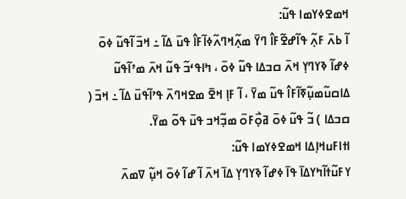ߞߘߐߦߌߘߊ ߟߎ߬:
ߊ߬ ߕߍ߫ ߓߍ߲߬ ߟߊ߬ߝߐ߬ߓߊ߮ ߣߌ߫ ߘߍ߲߬ߞߣߍ߬ߦߊ߬ߓߊ߮ ߟߎ߫ ߡߊ߬ ߸ ߞߏ߫ ߊ߬ߟߎ߬ ߦߋ߫ ߦߝߊ߬ ߢߌߣߌ߲ ߞߍ߫ ߛߏߡߊ ߟߎ߬ ߦߋ߫ ، ߤߊߟߵߏ߬ ߟߎ߬ ߞߍ߫ ߘߴߊ߬ߟߎ߬ ߡߊߛߎ߬ߘߎ߲߬ߧߊ߬ߓߊ߮ ߟߎ߬ ߘߌ߫ ، ߊ߬ ߓߊ߲ ߞߐ߫ ߘߐߞߣߍ߫ ߟߴߊ߬ߟߎ߫ ߡߊ߬ ߸ ߞߏ߫ ( ߛߏߡߊ ) ߏ߬ ߟߎ߬ ߦߋ߫ ߥߋ߲߯ߓߋ߫ ߘߏ߲߬ߞߏ ߟߎ߫ ߟߋ߬ ߘߌ߫.
ߊߙߊߓߎߞߊ߲ߡߊ ߞߘߐߦߌߘߊ ߟߎ߬:
ߌߓߎ߬ߙߊ߬ߤߌߡߊ߫ ߟߊ߫ ߦߝߊ߬ ߢߌߣߌ߲ ߡߊ߫ ߞߍ߫ ߊ߬ ߝߊ߬ ߦߋ߫ ߞߎ߲߬ ߜߘߍ߫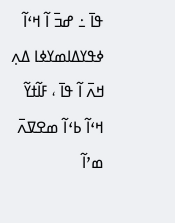ߟߊ߫ ߸ ߝߏ߫ ߊ߬ ߞߵߊ߬ ߦߟߌߡߊߘߌߦߊ ߡߍ߲ ߞߍ߫ ߊ߬ ߟߊ߫ ، ߓߊ߬ߙߌ߬ ߞߵߊ߬ ߕߵߊ߬ ߘߐߜߍ߫ ߘߴߊ߬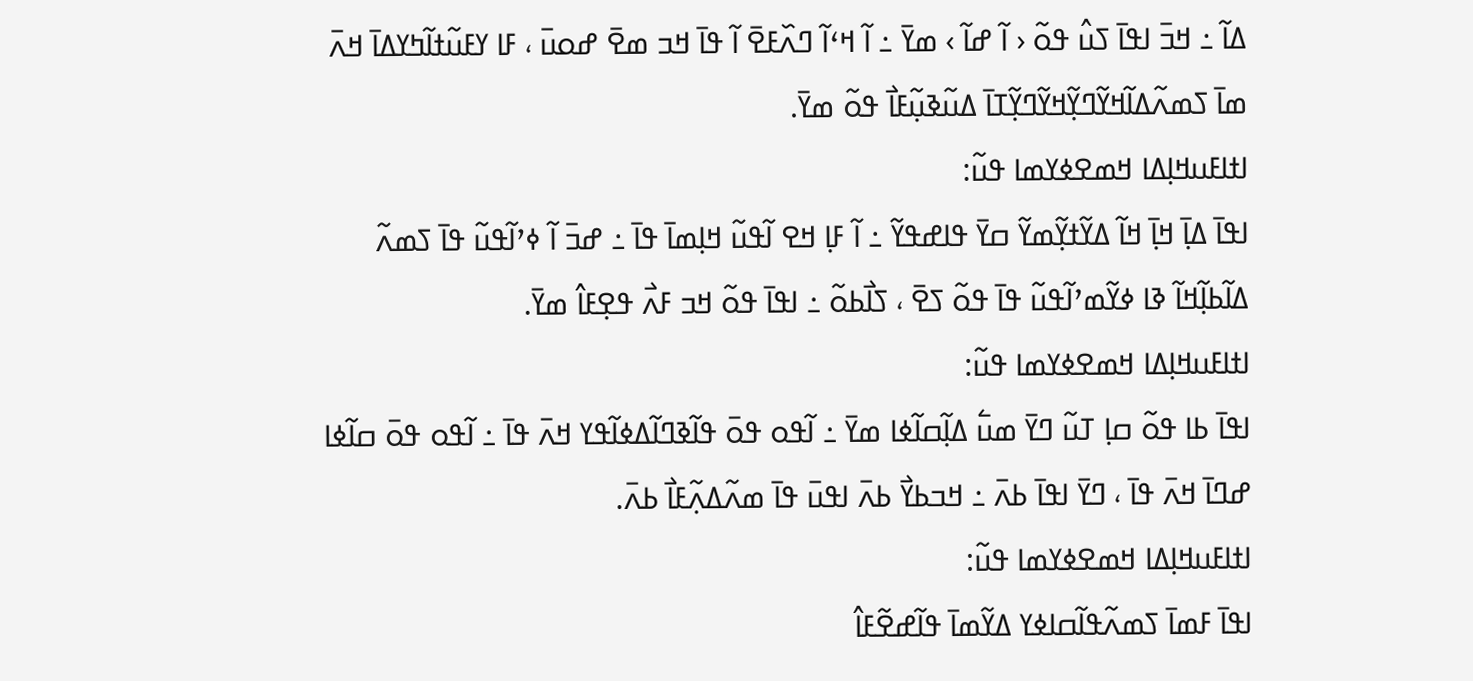ߡߊ߬ ߸ ߞߏ߫ ߊߟߊ߫ ߖߎ߮ ߟߋ߬ ‹ ߊ߬ ߝߊ߬ › ߘߌ߫ ߸ ߊ߬ ߞߵߊ߬ ߣߍ߰ߓߐ߫ ߊ߬ ߟߊ߫ ߞߏ ߘߐ߫ ߝߋߎ߫ ، ߓߊ ߌߓߎ߬ߙߊ߬ߤߌߡߊ߫ ߞߍ߫ ߘߊ߫ ߖߘߍ߬ߡߊ߬ߞߌ߬ߣߌ߲߬ߞߌ߬ߣߌ߲߬ߠߊ߫ ߡߎ߬ߢߎ߲߬ߓߊ߯ ߟߋ߬ ߘߌ߫.
ߊߙߊߓߎߞߊ߲ߡߊ ߞߘߐߦߌߘߊ ߟߎ߬:
ߊߟߊ߫ ߡߊ߲߫ ߞߊ߲߫ ߞߊ߬ ߡߌ߬ߙߌ߲߬ߘߌ߬ ߛߌ߫ ߟߊߝߟߌ߬ ߸ ߊ߬ ߓߊ߲ ߞߐ ߊ߬ߟߎ߬ ߞߊ߲ߘߊ߫ ߟߊ߫ ߸ ߝߏ߫ ߊ߬ ߦߴߊ߬ߟߎ߬ ߟߊ߫ ߖߘߍ߬ ߡߊ߬ߕߊ߲߬ߞߊ߬ ߢߊ ߦߌ߬ߘߴߊ߬ߟߎ߬ ߟߊ߫ ߟߋ߬ ߖߐ߫ ، ߖߊ߯ߕߋ߬ ߸ ߊߟߊ߫ ߟߋ߬ ߞߏ ߓߍ߯ ߟߐ߲ߓߊ߮ ߘߌ߫.
ߊߙߊߓߎߞߊ߲ߡߊ ߞߘߐߦߌߘߊ ߟߎ߬:
ߊߟߊ߫ ߕߊ ߟߋ߬ ߛߊ߲ ߠߎ߬ ߣߌ߫ ߘߎ߱ ߡߊ߲߬ߛߊ߬ߦߊ ߘߌ߫ ߸ ߊ߬ߟߋ ߟߋ߫ ߟߊ߬ߢߣߊ߬ߡߦߊ߬ߟߌ ߞߍ߫ ߟߊ߫ ߸ ߊ߬ߟߋ ߟߋ߫ ߛߊ߬ߦߊ ߝߣߊ߫ ߞߍ߫ ߟߊ߫ ، ߣߌ߫ ߊߟߊ߫ ߕߍ߫ ߸ ߞߏߕߌ߯ ߕߍ߫ ߊߟߎ߫ ߟߊ߫ ߘߍ߬ߡߍ߲߬ߓߊ߯ ߕߍ߫.
ߊߙߊߓߎߞߊ߲ߡߊ ߞߘߐߦߌߘߊ ߟߎ߬:
ߊߟߊ߫ ߓߘߊ߫ ߖߘߍ߬ߟߊ߬ߛߊߦߌ ߡߌ߬ߘߊ߫ ߟߊ߬ߝߐ߬ߓߊ߮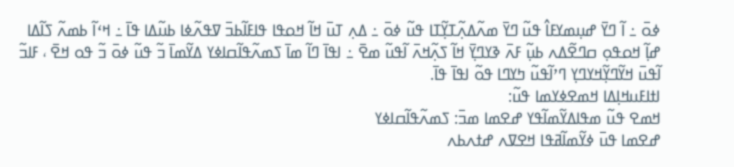ߦߋ߫ ߸ ߊ߬ ߣߌ߫ ߝߎ߲ߘߌߓߊ߮ ߟߎ߬ ߣߌ߫ ߘߍ߬ߡߍ߲߬ߠߌ߲߬ߠߊ ߟߎ߬ ߦߋ߫ ߸ ߡߍ߲ ߠߎ߫ ߞߊ߬ ߞߋߟߊ ߟߊߓߊ߬ߕߏ߫ ߜߟߍ߬ߦߊ ߕߎ߬ߡߊ ߟߊ߫ ߸ ߞߵߊ߬ ߕߘߍ߬ ߖߊ߬ߡߊ ߝߊ߲߬ ߞߋߟߋ߲ ߛߣߐ߬ߡߍ ߕߎ߲߬ ߓߍ߫ ߢߌߣߌ߲߫ ߞߊ߬ ߖߍ߲߬ߞߍ߫ ߊ߬ߟߎ߬ ߘߐ߫ ߸ ߊߟߊ߫ ߣߊ߬ ߘߊ߫ ߖߘߍ߬ߟߊ߬ߛߊߦߌ ߡߌ߬ߘߊ߫ ߏ߬ ߟߎ߬ ߦߋ߫ ߏ߬ ߟߋ ߞߐ߫ ، ߓߊߏ߬ ߊ߬ߟߎ߫ ߞߌ߬ߣߌ߲߬ߞߌߣߌ߲ ߣߴߊ߬ߟߎ߬ ߤߌߣߊ ߟߋ߬ ߊߟߊ߫ ߟߊ߫.
ߊߙߊߓߎߞߊ߲ߡߊ ߞߘߐߦߌߘߊ ߟߎ߬:
ߞߘߐ ߟߎ߬ ߘߟߊߡߌ߬ߘߊ߬ߟߌ ߝߐߘߊ ߘߏ߫: ߖߘߍ߬ߟߊ߬ߛߊߦߌ
ߝߐߘߊ ߟߎ߫ ߦߌ߬ߘߊ߬ߥߟߊ ߞߐߜߍ ߝߙߍߕߍ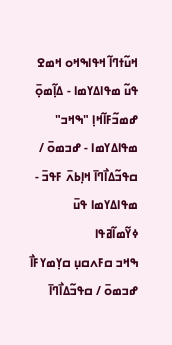ߞߎ߬ߙߣߊ߬ ߞߟߊߒߞߋ ߞߘߐ ߟߎ߬ ߘߟߊߡߌߘߊ - ߡߊ߲߬ߘߋ߲߫ ߝߘߏ߬ߓߊ߬ߞߊ߲ "ߒߞߏ" ߘߟߊߡߌߘߊ - ߝߏߘߋ߫ / ߛߟߏ߬ߡߊ߯ߣߊ߫ ߞߊ߲ߕߍ߫ ߓߟߏ߫ - ߘߟߊߡߌߘߊ ߟߎ߫ ߦߌ߬ߘߊ߬ߥߟߊ
ߒߞߏ ߛߓߍߛߎ߲ ߛߌ߲ߘߌߓߊ߯ ߝߏߘߋ߫ / ߛߟߏ߬ߡߊ߯ߣߊ߫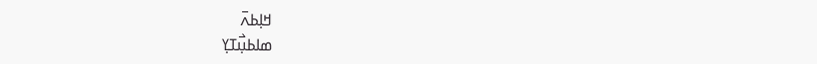ߞߊ߲ߕߍ߫
ߘߊߕߎ߲߯ߠߌ߲